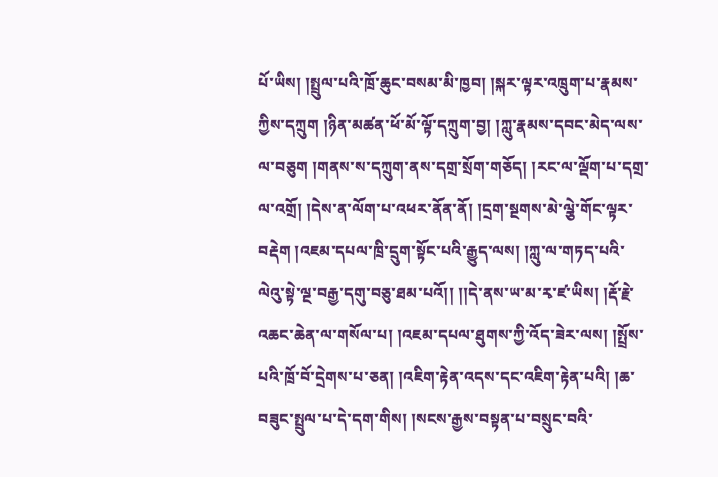པོ་ཡིས། །སྤྲུལ་པའི་ཁྲོ་ཆུང་བསམ་མི་ཁྱབ། །སྐར་ལྟར་འཁྲུག་པ་རྣམས་ཀྱིས་དཀྲུག །ཉིན་མཚན་ཕོ་མོ་ལྟོ་དཀྲུག་བྱ། །ཀླུ་རྣམས་དབང་མེད་ལས་ལ་བཅུག །གནས་ས་དཀྲུག་ནས་དགྲ་སྲོག་གཅོད། །རང་ལ་ལྡོག་པ་དགྲ་ལ་འགྲོ། །དེས་ན་ལོག་པ་འཕར་ནོན་ནོ། །དྲག་སྔགས་མེ་ལྕེ་གོང་ལྟར་བརྡེག །འཇམ་དཔལ་ཁྲི་དྲུག་སྟོང་པའི་རྒྱུད་ལས། །ཀླུ་ལ་གཏད་པའི་ལེའུ་སྟེ་ལྔ་བརྒྱ་དགུ་བཅུ་ཐམ་པའོ།། །།དེ་ནས་ཡ་མ་རྭ་ཛ་ཡིས། །རྡོ་རྗེ་འཆང་ཆེན་ལ་གསོལ་པ། །འཇམ་དཔལ་ཐུགས་ཀྱི་འོད་ཟེར་ལས། །སྤྲོས་པའི་ཁྲོ་བོ་དྲེགས་པ་ཅན། །འཇིག་རྟེན་འདས་དང་འཇིག་རྟེན་པའི། །ཆ་བཟུང་སྤྲུལ་པ་དེ་དག་གིས། །སངས་རྒྱས་བསྟན་པ་བསྲུང་བའི་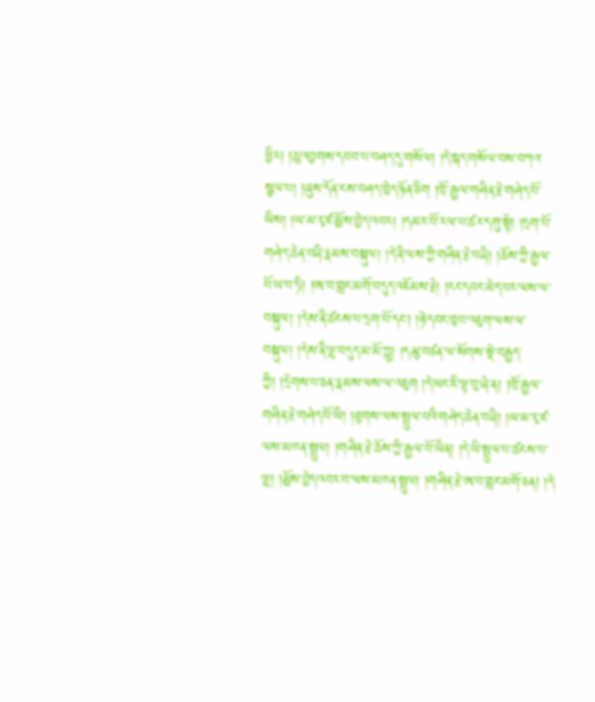ཕྱིར། །ཆུ་འབྱགས་དབབ་པ་བཤད་དུ་གསོལ། །དེ་སྐད་གསོལ་བས་བཀའ་སྩལ་པ། །ཞུས་དོན་ངས་བཤད་ཁྱེད་ཉོན་ཅིག །ཁྲོ་རྒྱལ་གཤིན་རྗེ་གཤེད་པོ་ཡིས། །ཡ་མ་རྭ་ཛ་མྱོས་བྱེད་འབར། །དམར་པོ་རལ་པ་ཚར་དགུ་སྟེ། །དྲག་པོ་གཤེད་ཆེན་བཞི་རྣམས་བསྐུལ། །དེ་ནི་ལས་ཀྱི་གཤིན་རྗེ་བཞི། །ཆོས་ཀྱི་རྒྱལ་པོ་ཡ་བ་ཏི། །ཨ་བ་གླང་མགོ་བདུད་འཇོམས་རྗེ། །རང་དབང་མེད་པར་ལས་ལ་བསྐུལ། །དེས་ནི་ཚངས་པ་དྲག་པོ་དང་། །ཉེ་དབང་ཁྱབ་འཇུག་ལས་ལ་བསྐུལ། །དེས་ནི་ལྷ་བདུད་མ་མོ་ཀླུ། །དམུ་བཙན་ལ་སོགས་སྡེ་བརྒྱད་ཀྱི། །དྲེགས་པ་ཅན་རྣམས་ལས་ལ་འཇུག །དེ་ཡང་ཇི་ལྟ་བུ་ཞེ་ན། །ཁྲོ་རྒྱལ་གཤིན་རྗེ་གཤེད་པོ་ཡི། །ཐུགས་ལས་སྤྲུལ་པའི་གཤེད་ཆེན་བཞི། །ཡ་མ་རྭ་ཛ་ལས་མཁན་སྤྲུལ། །གཤིན་རྗེ་ཆོས་ཀྱི་རྒྱལ་པོ་ཡིན། །དེ་ཡི་སྤྲུལ་པ་ཚངས་པ་ལྷ། །མྱོས་བྱེད་འབར་བ་ལས་མཁན་སྤྲུལ། །གཤིན་རྗེ་ཨ་བ་གླང་མགོ་ཅན། །དེ་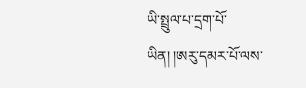ཡི་སྤྲུལ་པ་དྲག་པོ་ཡིན། །ཨརུ་དམར་པོ་ལས་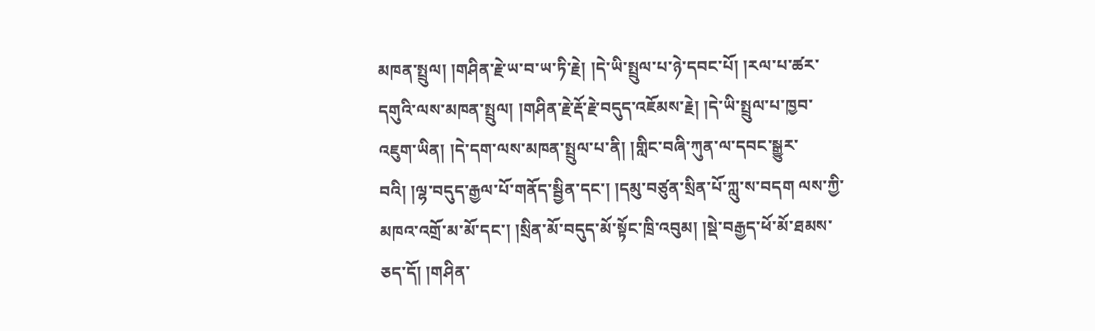མཁན་སྤྲུལ། །གཤིན་རྗེ་ཡ་བ་ཡ་ཏི་རྗེ། །དེ་ཡི་སྤྲུལ་པ་ཉེ་དབང་པོ། །རལ་པ་ཚར་དགུའི་ལས་མཁན་སྤྲུལ། །གཤིན་རྗེ་རྡོ་རྗེ་བདུད་འཇོམས་རྗེ། །དེ་ཡི་སྤྲུལ་པ་ཁྱབ་འཇུག་ཡིན། །དེ་དག་ལས་མཁན་སྤྲུལ་པ་ནི། །གླིང་བཞི་ཀུན་ལ་དབང་སྒྱུར་བའི། །ལྷ་བདུད་རྒྱལ་པོ་གནོད་སྦྱིན་དང་། །དམུ་བཙུན་སྲིན་པོ་ཀླུ་ས་བདག ལས་ཀྱི་མཁའ་འགྲོ་མ་མོ་དང་། །སྲིན་མོ་བདུད་མོ་སྟོང་ཁྲི་འབུམ། །སྡེ་བརྒྱད་ཕོ་མོ་ཐམས་ཅད་དོ། །གཤིན་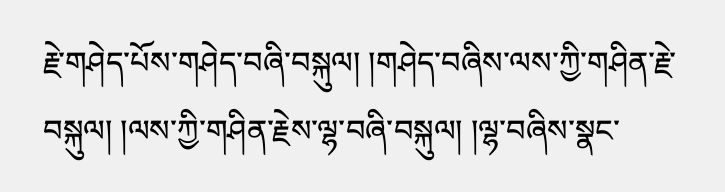རྗེ་གཤེད་པོས་གཤེད་བཞི་བསྐུལ། །གཤེད་བཞིས་ལས་ཀྱི་གཤིན་རྗེ་བསྐུལ། །ལས་ཀྱི་གཤིན་རྗེས་ལྷ་བཞི་བསྐུལ། །ལྷ་བཞིས་སྣང་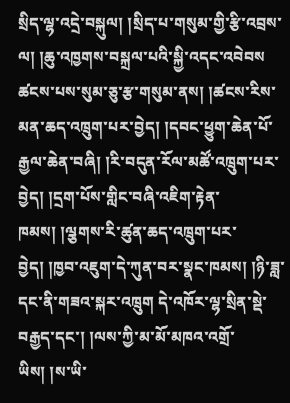སྲིད་ལྷ་འདྲེ་བསྐུལ། །སྲིད་པ་གསུམ་གྱི་རྩི་འབྲས་ལ། །ཆུ་འཁྱགས་བསྐྲལ་པའི་སྐྱི་འདང་འབེབས ཚངས་པས་སུམ་ཅུ་རྩ་གསུམ་ནས། །ཚངས་རིས་མན་ཆད་འཁྲུག་པར་བྱེད། །དབང་ཕྱུག་ཆེན་པོ་རྒྱལ་ཆེན་བཞི། །རི་བདུན་རོལ་མཚོ་འཁྲུག་པར་བྱེད། །དྲག་པོས་གླིང་བཞི་འཇིག་རྟེན་ཁམས། །ལྕགས་རི་ཚུན་ཆད་འཁྲུག་པར་བྱེད། །ཁྱབ་འཇུག་དེ་ཀུན་བར་སྣང་ཁམས། །ཉི་ཟླ་དང་ནི་གཟའ་སྐར་འཁྲུག དེ་འཁོར་ལྷ་སྲིན་སྡེ་བརྒྱད་དང་། །ལས་ཀྱི་མ་མོ་མཁའ་འགྲོ་ཡིས། །ས་ཡི་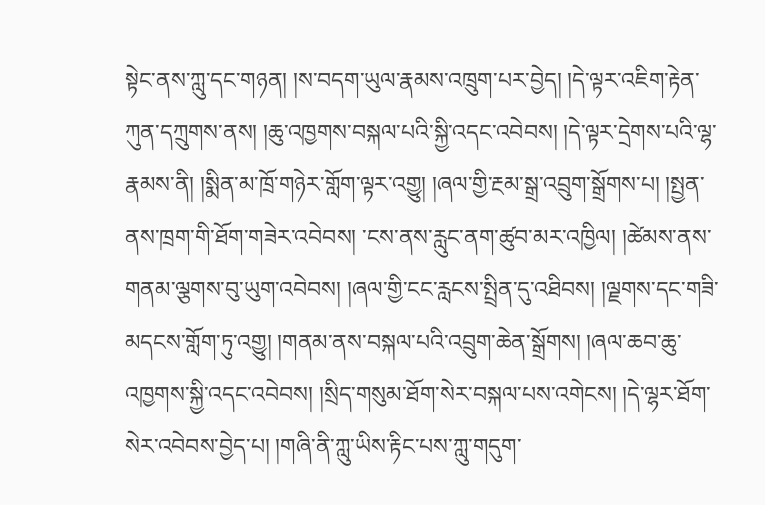སྟེང་ནས་ཀླུ་དང་གཉན། །ས་བདག་ཡུལ་རྣམས་འཁྲུག་པར་བྱེད། །དེ་ལྟར་འཇིག་རྟེན་ཀུན་དཀྲུགས་ནས། །ཆུ་འཁྱགས་བསྐལ་པའི་སྐྱི་འདང་འབེབས། །དེ་ལྟར་དྲེགས་པའི་ལྷ་རྣམས་ནི། །སྨིན་མ་ཁྲོ་གཉེར་གློག་ལྟར་འགྱུ། །ཞལ་གྱི་རྔམ་སྒྲ་འབྲུག་སྒྲོགས་པ། །སྤྱན་ནས་ཁྲག་གི་ཐོག་གཟེར་འབེབས། ་ངས་ནས་རླུང་ནག་ཚུབ་མར་འཁྱིལ། །ཚེམས་ནས་གནམ་ལྕགས་བུ་ཡུག་འབེབས། །ཞལ་གྱི་ངང་རླངས་སྤྲིན་དུ་འཐིབས། །ལྗགས་དང་གཟི་མདངས་གློག་ཏུ་འགྱུ། །གནམ་ནས་བསྐལ་པའི་འབྲུག་ཆེན་སྒྲོགས། །ཞལ་ཆབ་ཆུ་འཁྱགས་སྐྱི་འདང་འབེབས། །སྲིད་གསུམ་ཐོག་སེར་བསྐལ་པས་འགེངས། །དེ་ལྷར་ཐོག་སེར་འབེབས་བྱེད་པ། །གཞི་ནི་ཀླུ་ཡིས་རྟིང་པས་ཀླུ་གདུག་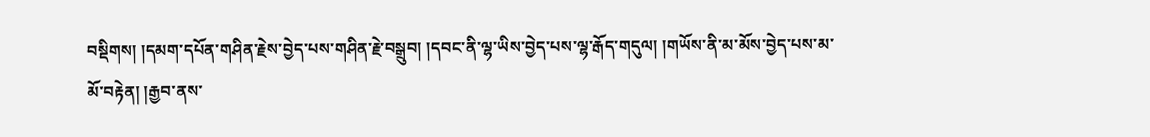བསྡིགས། །དམག་དཔོན་གཤིན་རྗེས་བྱེད་པས་གཤིན་རྗེ་བསྒྲུབ། །དབང་ནི་ལྷ་ཡིས་བྱེད་པས་ལྷ་རྒོད་གདུལ། །གཡོས་ནི་མ་མོས་བྱེད་པས་མ་མོ་བརྟེན། །རྒྱབ་ནས་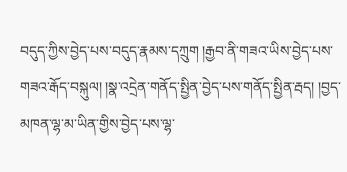བདུད་ཀྱིས་བྱེད་པས་བདུད་རྣམས་དཀྲུག །རྒྱབ་ནི་གཟའ་ཡིས་བྱེད་པས་གཟའ་རྒོད་བསྐུལ། །སྣ་འདྲེན་གནོད་སྤྱིན་བྱེད་པས་གནོད་སྤྱིན་རྦད། །བྱད་མཁན་ལྷ་མ་ཡིན་གྱིས་བྱེད་པས་ལྷ་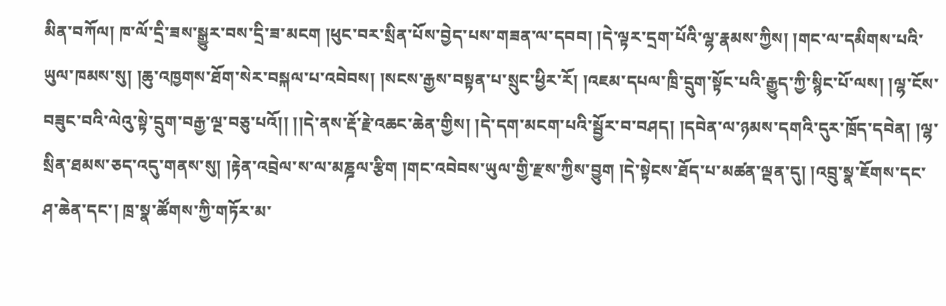མིན་བཀོལ། ཁ་ལོ་དྲི་ཟས་སྒྱུར་བས་དྲི་ཟ་མངག །ཕུང་བར་སྲིན་པོས་བྱེད་པས་གཟན་ལ་དབབ། །དེ་ལྟར་དྲག་པོའི་ལྷ་རྣམས་ཀྱིས། །གང་ལ་དམིགས་པའི་ཡུལ་ཁམས་སུ། །ཆུ་འཁྱགས་ཐོག་སེར་བསྐལ་པ་འབེབས། །སངས་རྒྱས་བསྟན་པ་སྲུང་ཕྱིར་རོ། །འཇམ་དཔལ་ཁྲི་དྲུག་སྟོང་པའི་རྒྱུད་ཀྱི་སྙིང་པོ་ལས། །ལྷ་ངོས་བཟུང་བའི་ལེའུ་སྟེ་དྲུག་བརྒྱ་ལྔ་བཅུ་པའོ།། །།དེ་ནས་རྡོ་རྗེ་འཆང་ཆེན་གྱིས། །དེ་དག་མངག་པའི་སྦྱོར་བ་བཤད། །དབེན་ལ་ཉམས་དགའི་དུར་ཁྲོད་དབེན། །ལྷ་སྲིན་ཐམས་ཅད་འདུ་གནས་སུ། །རྟེན་འབྲེལ་ས་ལ་མཎྜལ་རྩིག །གང་འབེབས་ཡུལ་གྱི་རྫས་ཀྱིས་བྱུག །དེ་སྟེངས་ཐོད་པ་མཚན་ལྡན་དུ། །འབྲུ་སྣ་ཇོགས་དང་ཤ་ཆེན་དང་། ཁྲ་སྣ་ཚོགས་ཀྱི་གཏོར་མ་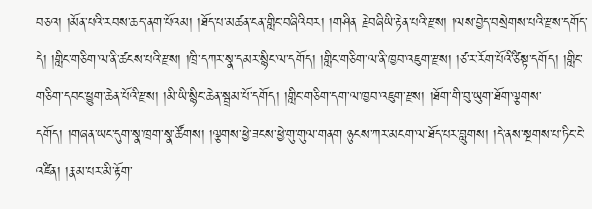བཅའ། །མོན་པའི་རབས་ཆད་ནག་པོའམ། །ཐོད་པ་མཚན་ངན་གླིང་བཞིའིབར། །གཤིན རྗེབཞིཡི་རྟེན་པའི་རྫས། །ལས་བྱེད་བསྲེགས་པའི་རྫས་དགོད་དེ། །གླིང་གཅིག་ལ་ནི་ཚངས་པའི་རྫས། །ཁྲི་དཀར་སྣ་དམར་སྙིང་ལ་དགོད། །གླིང་གཅིག་ལ་ནི་ཁྱབ་འཇུག་རྫས། །ཙ་ར་རོག་པོའི་ཙིསྟ་དགོད། །གླིང་གཅིག་དབང་ཕྱུག་ཆེན་པོའི་རྫས། །མི་ཡི་སྙིང་ཆེན་སྦྲམ་པོ་དགོད། །གླིང་གཅིག་དག་ལ་ཁྱབ་འཇུག་རྫས། །ཐོག་གི་བུ་ཡུག་ཐོག་ལྕགས་དགོད། །གཞན་ཡང་དུག་སྣ་ཁྲག་སྣ་ཚོགས། །ལྕགས་ཕྱེ་ཟངས་ཕྱེ་གུ་གུལ་གནག ཉུངས་ཀར་མངག་ལ་ཐོད་པར་བླུགས། །དེ་ནས་སྔགས་པ་ཏིང་ངེ་འཛིན། །རྣམ་པར་མི་རྟོག་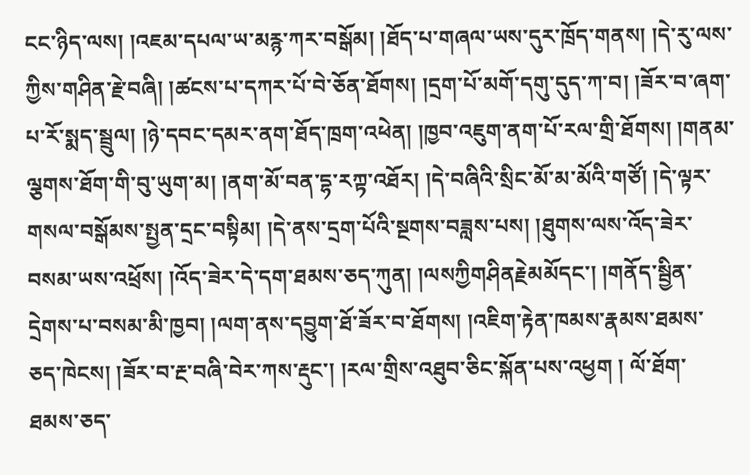ངང་ཉིད་ལས། །འཇམ་དཔལ་ཡ་མརྙ་ཀར་བསྒོམ། །ཐོད་པ་གཞལ་ཡས་དུར་ཁྲོད་གནས། །དེ་རུ་ལས་ཀྱིས་གཤིན་རྗེ་བཞི། །ཚངས་པ་དཀར་པོ་བེ་ཅོན་ཐོགས། །དྲག་པོ་མགོ་དགུ་དུད་ཀ་བ། །ཟོར་བ་ཞག་པ་རོ་སྨད་སྦྲུལ། །ཉེ་དབང་དམར་ནག་ཐོད་ཁྲག་འཕེན། །ཁྱབ་འཇུག་ནག་པོ་རལ་གྲི་ཐོགས། །གནམ་ལྕགས་ཐོག་གི་བུ་ཡུག་མ། །ནག་མོ་བན་དྷ་རཀྟ་འཐོར། །དེ་བཞིའི་སྲིང་མོ་མ་མོའི་གཙོ། །དེ་ལྟར་གསལ་བསྒོམས་སྤྱན་དྲང་བསྟིམ། །དེ་ནས་དྲག་པོའི་སྔགས་བཟླས་པས། །ཐུགས་ལས་འོད་ཟེར་བསམ་ཡས་འཕྲོས། །འོད་ཟེར་དེ་དག་ཐམས་ཅད་ཀུན། །ལསཀྱིགཤིནརྗེམམོདང་། །གནོད་སྦྱིན་དྲེགས་པ་བསམ་མི་ཁྱབ། །ལག་ནས་དབྱུག་ཐོ་ཟོར་བ་ཐོགས། །འཇིག་རྟེན་ཁམས་རྣམས་ཐམས་ཅད་ཁེངས། །ཟོར་བ་རྔ་བཞི་བེར་ཀས་རྡུང་། །རལ་གྲིས་འཐུབ་ཅིང་སྐོན་པས་འཕྱག ། ལོ་ཐོག་ཐམས་ཅད་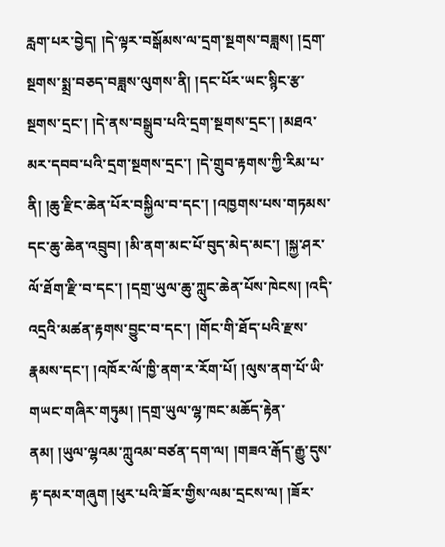རླག་པར་བྱེད། །དེ་ལྟར་བསྒོམས་ལ་དྲག་སྔགས་བཟླས། །དྲག་སྔགས་སྨྲ་བཅད་བཟླས་ལུགས་ནི། །དང་པོར་ཡང་སྙིང་རྩ་སྔགས་དྲང་། །དེ་ནས་བསྒྲུབ་པའི་དྲག་སྔགས་དྲང་། །མཐའ་མར་དབབ་པའི་དྲག་སྔགས་དྲང་། །དེ་གྲུབ་རྟགས་ཀྱི་རིམ་པ་ནི། །ཆུ་རྫིང་ཆེན་པོར་བསྐྱིལ་བ་དང་། །འཁྱགས་པས་གཏམས་དང་ཆུ་ཆེན་འབྲུབ། །མི་ནག་མང་པོ་བུད་མེད་མང་། །སྐྱ་ཤར་ལོ་ཐོག་རྫི་བ་དང་། །དགྲ་ཡུལ་ཆུ་ཀླུང་ཆེན་པོས་ཁེངས། །འདི་འདྲའི་མཚན་རྟགས་བྱུང་བ་དང་། །གོང་གི་ཐོད་པའི་རྫས་རྣམས་དང་། །འཁོར་ལོ་ཁྱི་ནག་ར་རོག་པོ། །ལུས་ནག་པོ་ཡི་གཡང་གཞིར་གཏུམ། །དགྲ་ཡུལ་ལྷ་ཁང་མཆོད་རྟེན་ནམ། །ཡུལ་ལྷའམ་ཀླུའམ་བཙན་དག་ལ། །གཟའ་རྒོད་རྒྱུ་དུས་རྟ་དམར་གཞུག །ཕུར་པའི་ཟོར་གྱིས་ལམ་དྲངས་ལ། །ཟོར་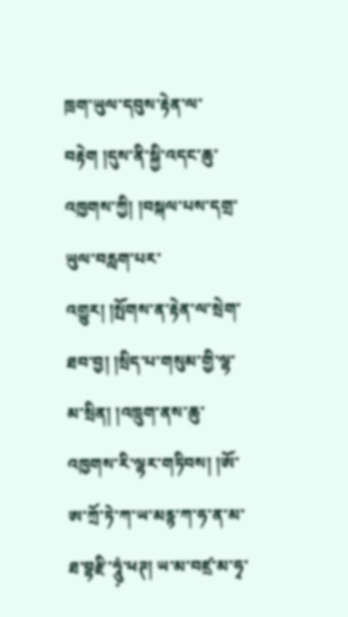ཁྲག་ཡུལ་དབུས་རྟེན་ལ་བརྟེག །དུས་ནི་སྐྱི་འདང་ཆུ་འཁྱགས་ཀྱི། །བསྐལ་པས་དགྲ་ཡུལ་བརླག་པར་འགྱུར། །སྤོགས་ན་རྟེན་ལ་སྲེག་ཐབ་བྱ། །སྲིད་པ་གསུམ་གྱི་ལྷ་མ་སྲིན། །འཁྲུག་ནས་ཆུ་འཁྱགས་རི་ལྷར་གཏིབས། །ཨོ་ཨ་ཀྲོ་ཏེ་ཀ་ཡ་མརྙ་ཀ་ཧ་ན་མ་ཐ་བྷརྫི་ཧཱུཾ༷་ཕཊ། ཡ་མ་བཛྲ་མ་ཧྭ་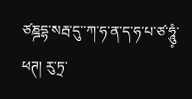ཙཎྜདྷ་སརྦ་དུ་་ཀ་ཧ་ན་ད་ཧ་པ་ཙ་ཧཱུཾ༷་ཕཊ། རུ་ཏྲ་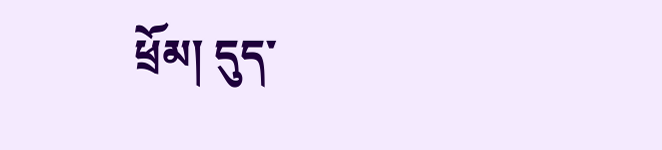ཕྲོམ། དུད་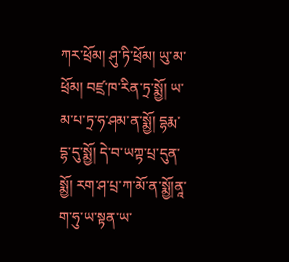ཀར་ཕྲོམ། ཤུ་ཏི་ཕྲོམ། ཡུ་མ་ཕྲོམ། བཛྲ་ཁ་རིན་ཏྲ་སྨྱོ། ཡ་མ་པ་ཏྲ་ཧ་ཤམ་ན་སྨྱོ། དྷརྨ་དྷ་དུ་སྨྱོ། དེ་བ་ཡཀྟ་པྲ་དུན་སྨྱོ། རག་ཤ་པྲ་ཀ་མོ་ན་སྨྱོ།ནཱ་ག་ཧུ་ཡ་སྟན་ཡ་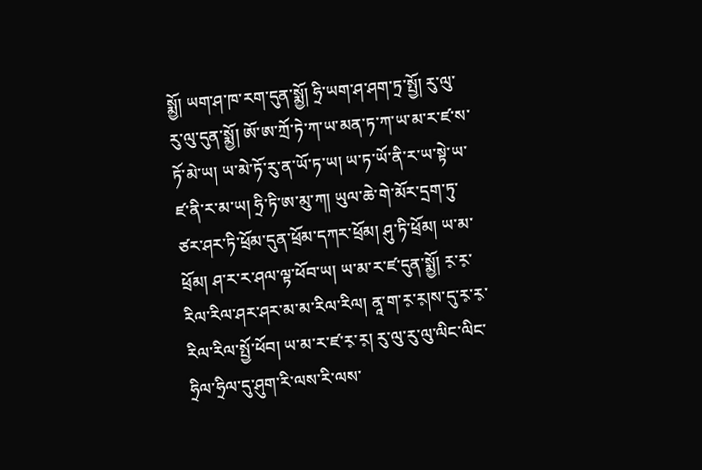སྨྱོ། ཡག་ཤ་ཁ་རག་དུན་སྨྱོ། ཧྲི་ཡག་ཤ་ཤག་ཏྲ་སྤྱོ། རུ་ལུ་རུ་ལུ་དུན་སྨྱོ། ཨོ་ཨ་ཀྲོ་ཏེ་ཀ་ཡ་མན་ཏ་ཀ་ཡ་མ་ར་ཛ་ས་ཏོ་མེ་ཡ། ཡ་མེ་ཏོ་རུ་ན་ཡོ་ཏ་ཡ། ཡ་ཏ་ཡོ་ནི་ར་ཡ་སྟེ་ཡ་ཛ་ནི་ར་མ་ཡ། ཧྲི་ཏི་ཨ་མུ་ཀ། ཡུལ་ཆེ་གེ་མོར་དྲག་ཏུ་ཙར་ཤར་ཏི་ཕྲོམ་དུན་ཕྲོམ་དཀར་ཕྲོམ། ཤུ་ཏི་ཕྲོམ། ཡ་མ་ཕྲོམ། ཤ་ར་ར་ཤལ་ལྟ་ཕོབ་ཡ། ཡ་མ་ར་ཛ་དུན་སྨྱོ། ར༷་ར༷་རིལ་རིལ་ཤར་ཤར་མ་མ་རིལ་རིལ། ནཱ་ག་ར༷་ར༷།ས་དུ་ར༷་ར༷་རིལ་རིལ་སྤྱོ་ཕོབ། ཡ་མ་ར་ཛ་ར༷་ར༷། རུ་ལུ་རུ་ལུ་ལིང་ལིང་ཧྲིལ་ཧྲིལ་དུ་ཤུག་རི་ལས་རི་ལས་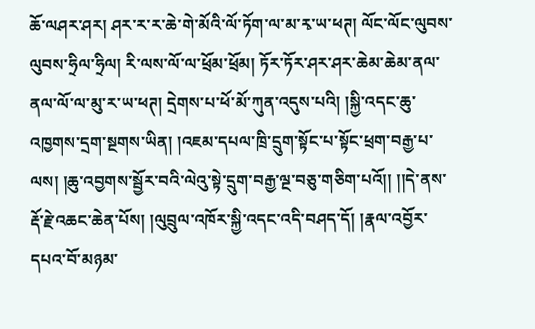ཆོ་ལཤར་ཤར། ཤར་ར་ར་ཆེ་གེ་མོའི་ལོ་ཏོག་ལ་མ་རྭ་ཡ་ཕཊ། ལོང་ལོང་ལུབས་ལུབས་ཧྲིལ་ཧྲིལ། རི་ལས་ལོ་ལ་ཕྲོམ་ཕྲོམ། ཏོར་ཏོར་ཤར་ཤར་ཆེམ་ཆེམ་ནལ་ནལ་ལོ་ལ་མུ་ར་ཡ་ཕཊ། དྲེགས་པ་ཕོ་མོ་ཀུན་འདུས་པའི། །སྐྱི་འདང་ཆུ་འཁྱགས་དྲག་སྔགས་ཡིན། །འཇམ་དཔལ་ཁྲི་དྲུག་སྟོང་པ་སྟོང་ཕྲག་བརྒྱ་པ་ལས། །ཆུ་འབྱགས་སྦྱོར་བའི་ལེའུ་སྟེ་དྲུག་བརྒྱ་ལྔ་བཅུ་གཅིག་པའོ།། །།དེ་ནས་རྡོ་རྗེ་འཆང་ཆེན་པོས། །ལུབྲུལ་འཁོར་སྐྱི་འདང་འདི་བཤད་དོ། །རྣལ་འབྱོར་དཔའ་བོ་མཉམ་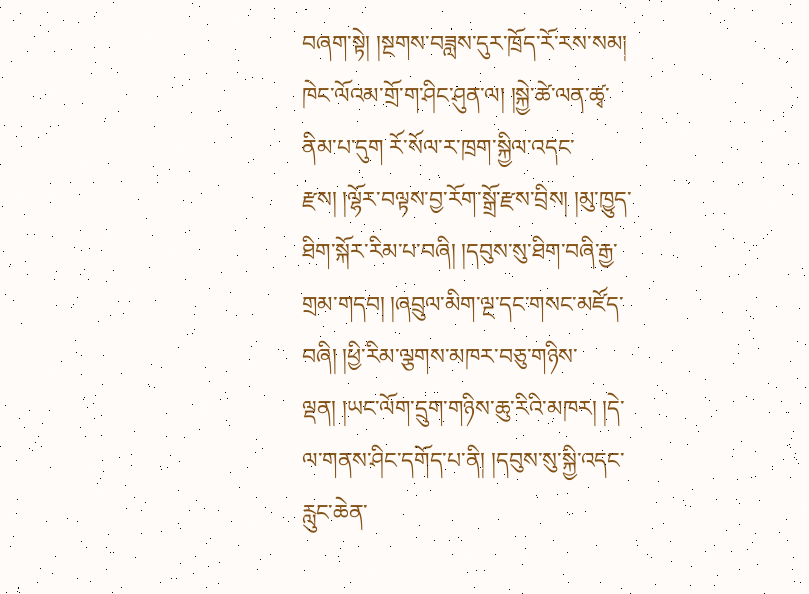བཞག་སྟེ། །སྔགས་བཟླས་དུར་ཁྲོད་རོ་རས་སམ། ཁེང་ལོའམ་གྲོ་ག་ཤིང་ཤུན་ལ། །སྐྱེ་ཚེ་ལན་ཚྭ་ནིམ་པ་དུག རོ་སོལ་ར་ཁྲག་སྐྱིལ་འདང་རྫས། །ལྷོར་བལྟས་བྱ་རོག་སྒྲོ་རྫས་བྲིས། །མུ་ཁྱུད་ཐིག་སྐོར་རིམ་པ་བཞི། །དབུས་སུ་ཐིག་བཞི་རྒྱ་གྲམ་གདབ། །ཞབྲུལ་མིག་ལྔ་དང་གསང་མཛོད་བཞི། །ཕྱི་རིམ་ལྕགས་མཁར་བཅུ་གཉིས་ལྡན། །ཡང་ལོག་དྲུག་གཉིས་ཆུ་རིའི་མཁར། །དེ་ལ་གནས་ཤིང་དགོད་པ་ནི། །དབུས་སུ་སྐྱི་འདང་རླུང་ཆེན་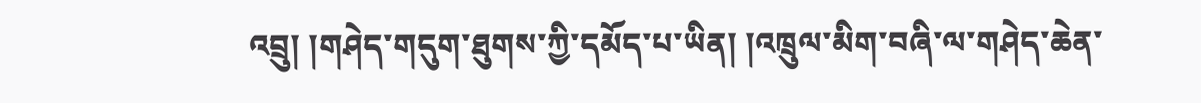འབྲུ། །གཤེད་གདུག་ཐུགས་ཀྱི་དམོད་པ་ཡིན། །འཁྲུལ་མིག་བཞི་ལ་གཤེད་ཆེན་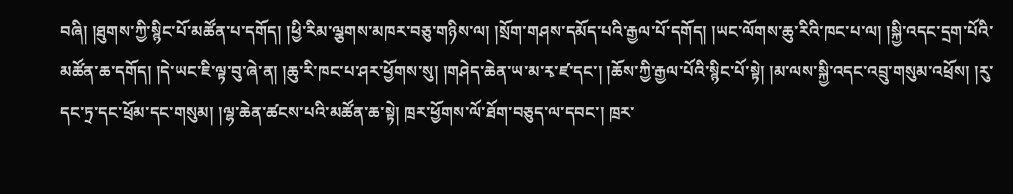བཞི། །ཐུགས་ཀྱི་སྙིང་པོ་མཚོན་པ་དགོད། །ཕྱི་རིམ་ལྕགས་མཁར་བཅུ་གཉིས་ལ། །སྲོག་གཤས་དམོད་པའི་རྒྱལ་པོ་དགོད། །ཡང་ལོགས་ཆུ་རིའི་ཁང་པ་ལ། །སྐྱི་འདང་དྲག་པོའི་མཚོན་ཆ་དགོད། །དེ་ཡང་ཇི་ལྟ་བུ་ཞེ་ན། །ཆུ་རི་ཁང་པ་ཤར་ཕྱོགས་སུ། །གཤེད་ཆེན་ཡ་མ་རྭ་ཛ་དང་། །ཆོས་ཀྱི་རྒྱལ་པོའི་སྙིང་པོ་སྟེ། །མ་ལས་སྐྱི་འདང་འབྲུ་གསུམ་འཕྲོས། །རུ་དང་ཏྲ་དང་ཕྲོམ་དང་གསུམ། །ལྷ་ཆེན་ཚངས་པའི་མཚོན་ཆ་སྟེ། ཁྲར་ཕྱོགས་ལོ་ཐོག་བཅུད་ལ་དབང་། ཁྲར་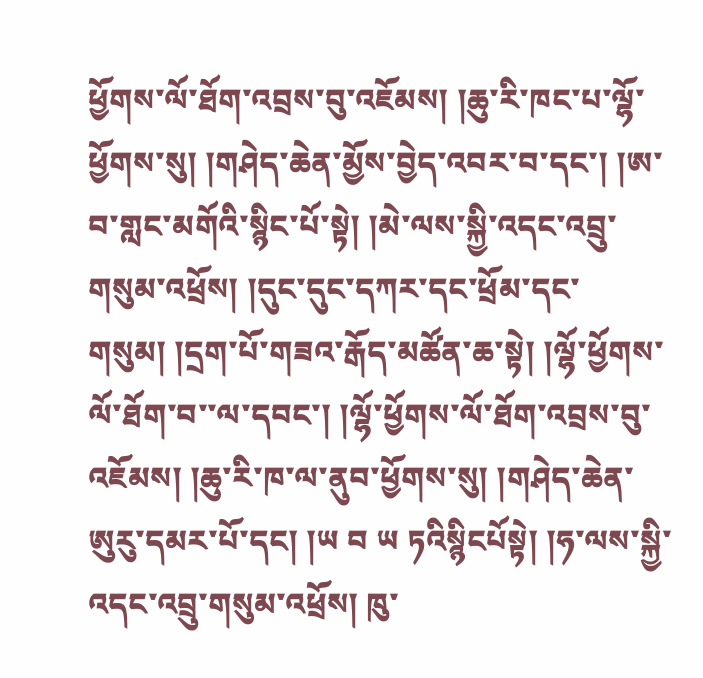ཕྱོགས་ལོ་ཐོག་འབྲས་བུ་འཇོམས། །ཆུ་རི་ཁང་པ་ལྷོ་ཕྱོགས་སུ། །གཤེད་ཆེན་མྱོས་བྱེད་འབར་བ་དང་། །ཨ་བ་གླང་མགོའི་སྙིང་པོ་སྟེ། །མེ་ལས་སྐྱི་འདང་འབྲུ་གསུམ་འཕྲོས། །དུང་དུང་དཀར་དང་ཕྲོམ་དང་གསུམ། །དྲག་པོ་གཟའ་རྒོད་མཚོན་ཆ་སྟེ། །ལྷོ་ཕྱོགས་ལོ་ཐོག་བ་་ལ་དབང་། །ལྷོ་ཕྱོགས་ལོ་ཐོག་འབྲས་བུ་འཇོམས། །ཆུ་རི་ཁ་ལ་ནུབ་ཕྱོགས་སུ། །གཤེད་ཆེན་ཨུརུ་དམར་པོ་དང། །ཡ བ ཡ ཏའིསྙིངཔོསྟེ། །ཧ་ལས་སྐྱི་འདང་འབྲུ་གསུམ་འཕྲོས། ཁུ་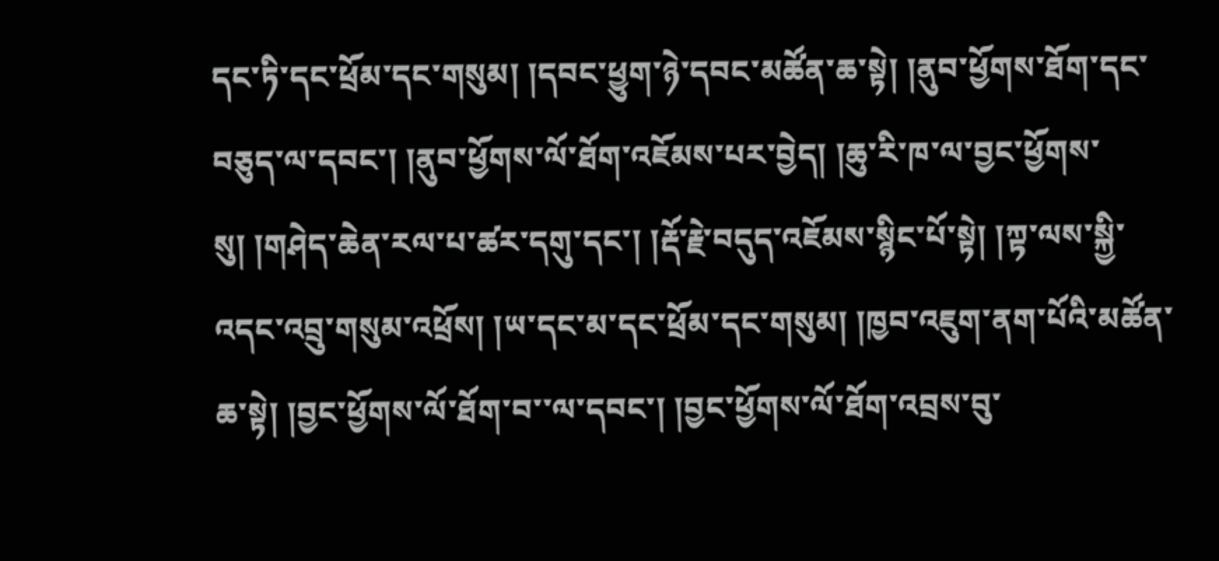དང་ཏི་དང་ཕྲོམ་དང་གསུམ། །དབང་ཕྱུག་ཉེ་དབང་མཚོན་ཆ་སྟེ། །ནུབ་ཕྱོགས་ཐོག་དང་བཅུད་ལ་དབང་། །ནུབ་ཕྱོགས་ལོ་ཐོག་འཇོམས་པར་བྱེད། །ཆུ་རི་ཁ་ལ་བྱང་ཕྱོགས་སུ། །གཤེད་ཆེན་རལ་པ་ཚར་དགུ་དང་། །རྡོ་རྗེ་བདུད་འཇོམས་སྙིང་པོ་སྟེ། །ཀྟ་ལས་སྐྱི་འདང་འབྲུ་གསུམ་འཕྲོས། །ཡ་དང་མ་དང་ཕྲོམ་དང་གསུམ། །ཁྱབ་འཇུག་ནག་པོའི་མཚོན་ཆ་སྟེ། །བྱང་ཕྱོགས་ལོ་ཐོག་བ་་ལ་དབང་། །བྱང་ཕྱོགས་ལོ་ཐོག་འབྲས་བུ་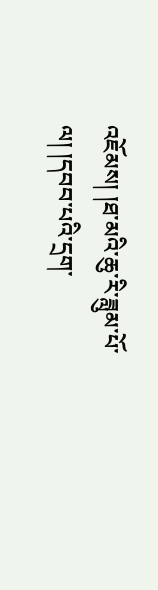འཇོམས། །ཐ་མའི་ཆུ་རི་ཟླུམ་པོ་ལ། །དབབ་པའི་དྲག་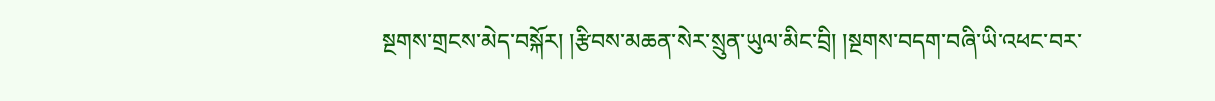སྔགས་གྲངས་མེད་བསྐོར། །རྩིབས་མཆན་སེར་སྲུན་ཡུལ་མིང་བྲི། །སྔགས་བདག་བཞི་ཡི་འཕང་བར་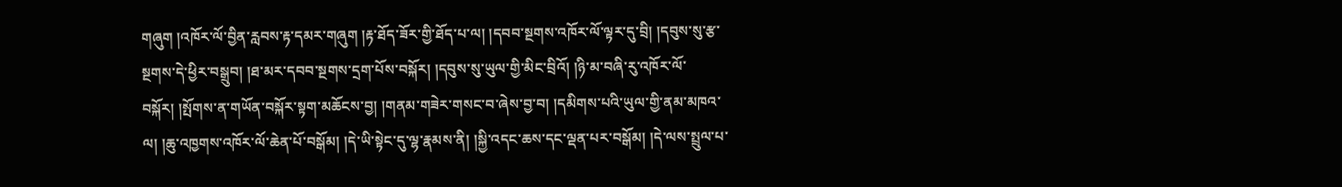གཞུག །འཁོར་ལོ་བྱིན་རླབས་རྟ་དམར་གཞུག །རྟ་ཐོད་ཟོར་གྱི་ཐོད་པ་ལ། །དབབ་སྔགས་འཁོར་ལོ་ལྟར་དུ་བྲི། །དབུས་སུ་རྩ་སྔགས་དེ་ཕྱིར་བསྒྲུབ། །ཐ་མར་དབབ་སྔགས་དྲག་པོས་བསྐོར། །དབུས་སུ་ཡུལ་གྱི་མིང་བྲིའོ། །ཉི་མ་བཞི་རུ་འཁོར་ལོ་བསྐོར། །སྤོགས་ན་གཡོན་བསྐོར་སྟག་མཆོངས་བྱ། །གནམ་གཟེར་གསང་བ་ཞེས་བྱ་བ། །དམིགས་པའི་ཡུལ་གྱི་ནམ་མཁའ་ལ། །ཆུ་འཁྱགས་འཁོར་ལོ་ཆེན་པོ་བསྒོམ། །དེ་ཡི་སྟེང་དུ་ལྷ་རྣམས་ནི། །སྐྱི་འདང་ཆས་དང་ལྡན་པར་བསྒོམ། །དེ་ལས་སྤྲུལ་པ་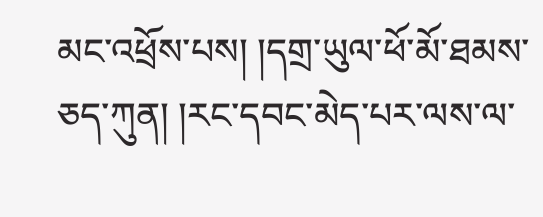མང་འཕྲོས་པས། །དགྲ་ཡུལ་ཕོ་མོ་ཐམས་ཅད་ཀུན། །རང་དབང་མེད་པར་ལས་ལ་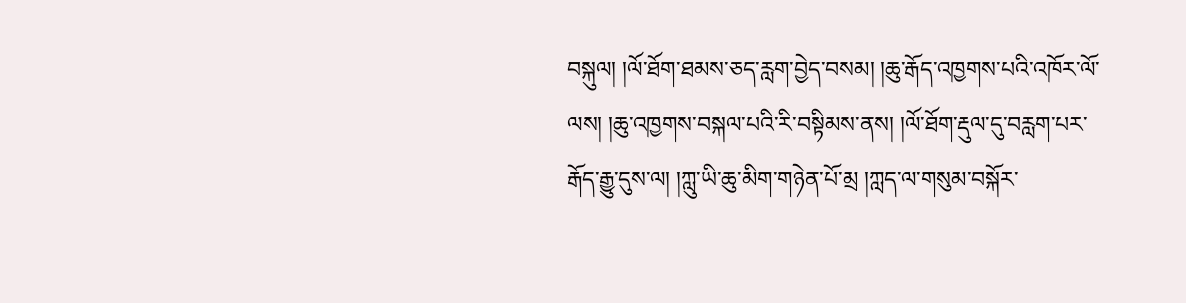བསྐུལ། །ལོ་ཐོག་ཐམས་ཅད་རླག་བྱེད་བསམ། །ཆུ་རྒོད་འཁྱགས་པའི་འཁོར་ལོ་ལས། །ཆུ་འཁྱགས་བསྐལ་པའི་རི་བསྟིམས་ནས། །ལོ་ཐོག་རྡུལ་དུ་བརླག་པར་རྒོད་རྒྱུ་དུས་ལ། །ཀླུ་ཡི་ཆུ་མིག་གཉེན་པོ་མྲ །ཀླད་ལ་གསུམ་བསྐོར་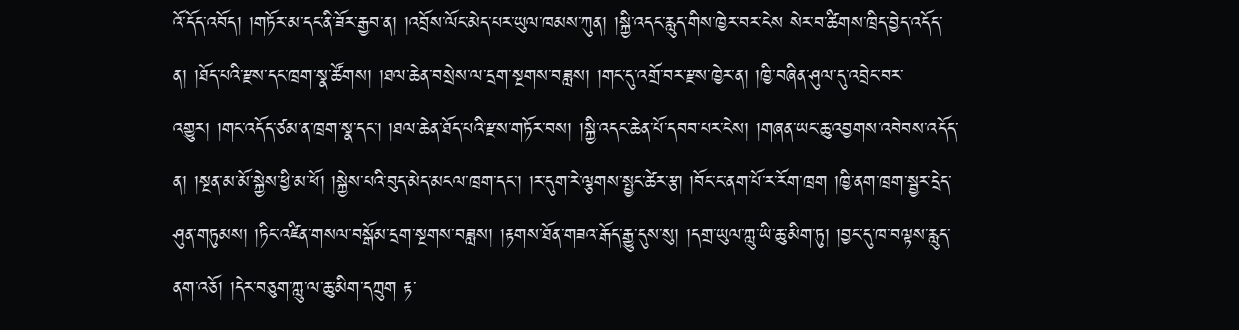འོ་དོད་འབོད། །གཏོར་མ་དང་ནི་ཟོར་རྒྱབ་ན། །འབྲོས་ལོང་མེད་པར་ཡུལ་ཁམས་ཀུན། །སྐྱི་འདང་རླུད་གིས་ཁྱེར་བར་ངེས སེར་བ་ཚིགས་ཁྲིད་བྱེད་འདོད་ན། །ཐོད་པའི་རྫས་དང་ཁྲག་སྣ་ཚོགས། །ཐལ་ཆེན་བསྲེས་ལ་དྲག་སྔགས་བཟླས། །གང་དུ་འགྲོ་བར་རྫས་ཁྱེར་ན། །ཁྱི་བཞིན་ཤུལ་དུ་འབྲེང་བར་འགྱུར། །གང་འདོད་ཙམ་ན་ཁྲག་སྣ་དང་། །ཐལ་ཆེན་ཐོད་པའི་རྫས་གཏོར་བས། །སྐྱི་འདང་ཆེན་པོ་དབབ་པར་ངེས། །གཞན་ཡང་ཆུ་འབྱགས་འབེབས་འདོད་ན། །སྔན་མ་མོ་སྐྱེས་ཕྱི་མ་ཕོ། །སྐྱེས་པའི་བུད་མེད་མངལ་ཁྲག་དང་། །ར་དུག་རེ་ལྕགས་སྤྱང་ཚེར་རྩ། །བོང་ང་ནག་པོ་ར་རོག་ཁྲག །ཁྱི་ནག་ཁྲག་སྦྱར་དྲེད་ཤུན་གཏུམས། །ཏིང་འཛིན་གསལ་བསྒོམ་དྲག་སྔགས་བཟླས། །རྟགས་ཐོན་གཟའ་རྒོད་རྒྱུ་དུས་སུ། །དགྲ་ཡུལ་ཀླུ་ཡི་ཆུ་མིག་ཏུ། །བྱང་དུ་ཁ་བལྟས་རླུད་ནག་འཅོ། །དེར་བཅུག་ཀླུ་ལ་ཆུ་མིག་དཀྲུག རྟ་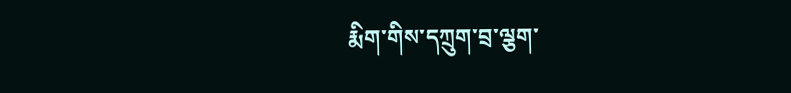རྨིག་གིས་དཀྲུག་བྲ་ལྕག་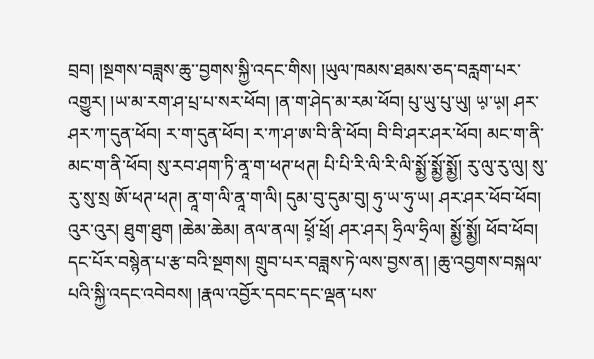བྲབ། །སྔགས་བཟླས་ཆུ་་བྱགས་སྐྱི་འདང་གིས། །ཡུལ་ཁམས་ཐམས་ཅད་བརླག་པར་འགྱུར། །ཡ་མ་རག་ཤ་པྲ་པ་སར་ཕོབ། །ན་ག་ཤེད་མ་རམ་ཕོབ། པུ་ཡུ་པུ་ཡུ། ཡ༷་ཡ༷། ཤར་ཤར་ཀ་དུན་ཕོབ། ར་ག་དུན་ཕོབ། ར་ཀ་ཤ་ཨ་བི་ནི་ཕོབ། བི་བི་ཤར་ཤར་ཕོབ། མང་ག་ནི་མང་ག་ནི་ཕོབ། སུ་རབ་ཤག་ཏི་ནཱ་ག་ཕཊ་ཕཊ། པི་པི་རི་ལི་རི་ལི་སྨྱོ་སྨྱོ་སྨྱོ། རུ་ལུ་རུ་ལུ། སུ་རུ་སུ་སྲ ཨོ་ཕཊ་ཕཊ། ནཱ་ག་ལི་ནཱ་ག་ལི། དུམ་བུ་དུམ་བུ། ཧུ་ཡ་ཧུ་ཡ། ཤར་ཤར་ཕོབ་ཕོབ། འུར་འུར། ཐུག་ཐུག །ཆེམ་ཆེམ། ནལ་ནལ། ཕྲོ༷་ཕྲོ། ཤར་ཤར། ཧྲིལ་ཧྲིལ། སྨྱོ་སྨྱོ། ཕོབ་ཕོབ། དང་པོར་བསྙེན་པ་རྩ་བའི་སྔགས། གྲུབ་པར་བཟླས་ཏེ་ལས་བྱས་ན། །ཆུ་འབྱགས་བསྐལ་པའི་སྐྱི་འདང་འབེབས། །རྣལ་འབྱོར་དབང་དང་ལྡན་པས་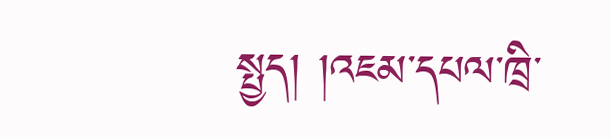སྤྱད། །འཇམ་དཔལ་ཁྲི་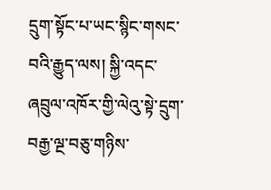དྲུག་སྟོང་པ་ཡང་སྙིང་གསང་བའི་རྒྱུད་ལས། སྐྱི་འདང་ཞབྲུལ་འཁོར་གྱི་ལེའུ་སྟེ་དྲུག་བརྒྱ་ལྔ་བཅུ་གཉིས་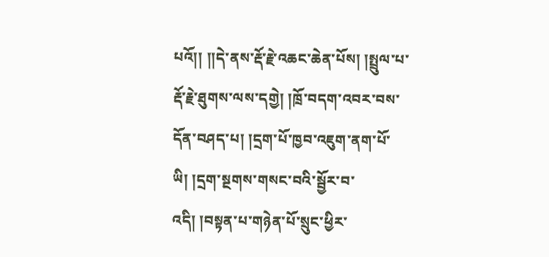པའོ།། །།དེ་ནས་རྡོ་རྗེ་འཆང་ཆེན་པོས། །སྤྲུལ་པ་རྡོ་རྗེ་ཐུགས་ལས་དགྱེ། །ཁྲོ་བདག་འབར་བས་དོན་བཤད་པ། །དྲག་པོ་ཁྱབ་འཇུག་ནག་པོ་ཡི། །དྲག་སྔགས་གསང་བའི་སྦྱོར་བ་འདི། །བསྟན་པ་གཉེན་པོ་སྲུང་ཕྱིར་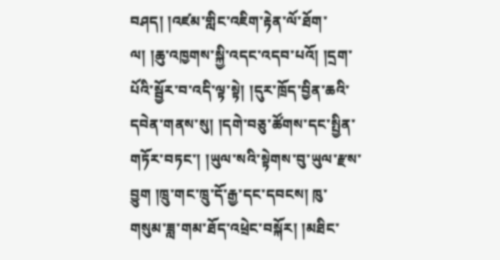བཤད། །འཛམ་གླིང་འཇིག་རྟེན་ལོ་ཐོག་ལ། །ཆུ་འཁྱགས་སྐྱི་འདང་འདབ་པའོ། །དྲག་པོའི་སྦྱོར་བ་འདི་ལྟ་སྟེ། །དུར་ཁྲོད་བྱིན་ཆའི་དབེན་གནས་སུ། །དགེ་བཅུ་ཚོགས་དང་སྤྱིན་གཏོར་བཏང་། །ཡུལ་སའི་སྟེགས་བུ་ཡུལ་རྫས་བྱུག །ཁྲུ་གང་ཁྲུ་དོ་རྒྱ་དང་དབངས། ཁུ་གསུམ་ཟླ་གམ་ཐོད་འཕྲེང་བསྐོར། །མཐིང་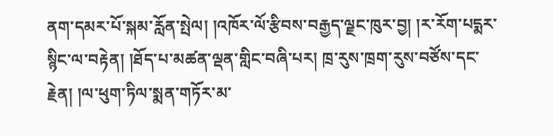ནག་དམར་པོ་སྐམ་རློན་སྤེལ། །འཁོར་ལོ་རྩིབས་བརྒྱད་ལྗང་ཁུར་བྱ། །ར་རོག་པདྨར་སྙིང་ལ་བརྟེན། །ཐོད་པ་མཚན་ལྡན་གླིང་བཞི་པར། ཁྲ་རུས་ཁྲག་རུས་བཙོས་དང་རྗེན། །ལ་ཕུག་ཏིལ་སྨན་གཏོར་མ་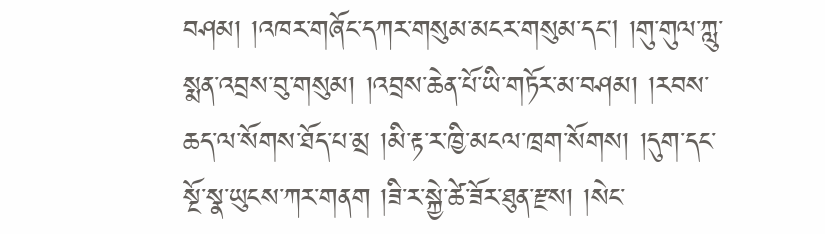བཤམ། །འཁར་གཞོང་དཀར་གསུམ་མངར་གསུམ་དང། །གུ་གུལ་ཀླུ་སྨན་འབྲས་བུ་གསུམ། །འབྲས་ཆེན་པོ་ཡི་གཏོར་མ་བཤམ། །རབས་ཆད་ལ་སོགས་ཐོད་པ་མྲ །མི་རྟ་ར་ཁྱི་མངལ་ཁྲག་སོགས། །དུག་དང་སྔོ་སྣ་ཡུངས་ཀར་གནག །ཟི་ར་སྐྱེ་ཚེ་ཟོར་ཐུན་རྫས། །སེང་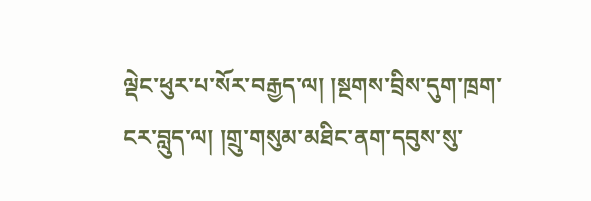ལྡེང་ཕུར་པ་སོར་བརྒྱད་ལ། །སྔགས་བྲིས་དུག་ཁྲག་ངར་བླུད་ལ། །གྲུ་གསུམ་མཐིང་ནག་དབུས་སུ་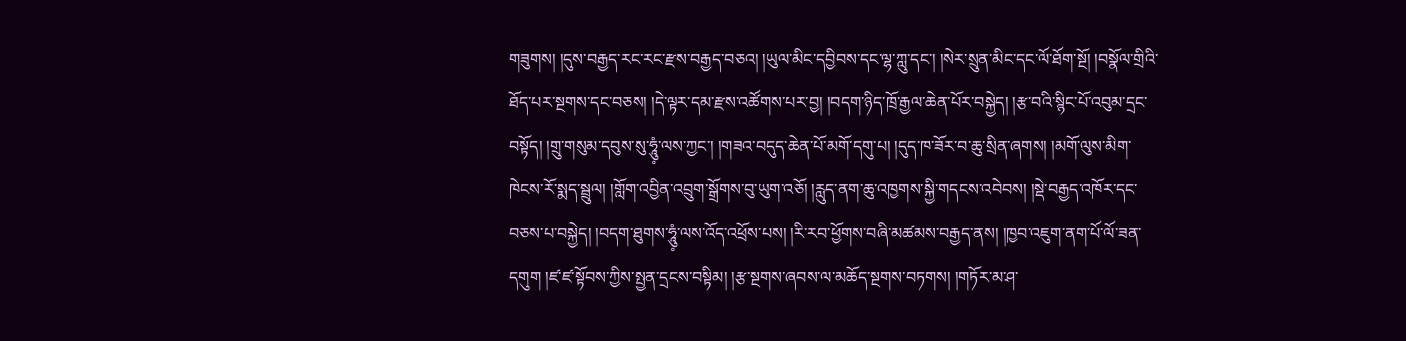གཟུགས། །དུས་བརྒྱད་རང་རང་རྫས་བརྒྱད་བཅའ། །ཡུལ་མིང་དབྱིབས་དང་ལྷ་ཀླུ་དང་། །སེར་སྲུན་མིང་དང་ལོ་ཐོག་སྔོ། །བསྣོལ་གྲིའི་ཐོད་པར་སྔགས་དང་བཅས། །དེ་ལྟར་དམ་རྫས་འཚོགས་པར་བྱ། །བདག་ཉིད་ཁྲོ་རྒྱལ་ཆེན་པོར་བསྐྱེད། །རྩ་བའི་སྙིང་པོ་འབུམ་དྲང་བསྟོད། །གྲུ་གསུམ་དབུས་སུ་ཧཱུཾ༷་ལས་ཀྱང་། །གཟའ་བདུད་ཆེན་པོ་མགོ་དགུ་པ། །དུད་ཁ་ཟོར་བ་ཆུ་སྲིན་ཞགས། །མགོ་ལུས་མིག་ཁེངས་རོ་སྨད་སྦྲུལ། །གློག་འབྱིན་འབྲུག་སྒྲོགས་བུ་ཡུག་འཅོ། །རླུད་ནག་ཆུ་འཁྱགས་སྐྱི་གདངས་འབེབས། །སྡེ་བརྒྱད་འཁོར་དང་བཅས་པ་བསྐྱེད། །བདག་ཐུགས་ཧཱུཾ༷་ལས་འོད་འཕྲོས་པས། །རི་རབ་ཕྱོགས་བཞི་མཚམས་བརྒྱད་ནས། །ཁྱབ་འཇུག་ནག་པོ་ལོ་ཟན་དགུག །ཛ་ཛ་སྟོབས་ཀྱིས་སྤྱན་དྲངས་བསྟིམ། །རྩ་སྔགས་ཞབས་ལ་མཆོད་སྔགས་བཏགས། །གཏོར་མ་ཤ་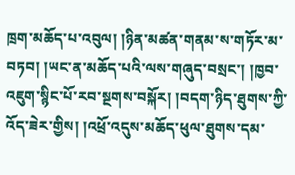ཁྲག་མཆོད་པ་འབུལ། །ཉིན་མཚན་གནམ་ས་གཏོར་མ་བཏབ། །ཡང་ན་མཆོད་པའི་ལས་གཞུད་བསྲང་། །ཁྱབ་འཇུག་སྙིང་པོ་རབ་སྔགས་བསྐོར། །བདག་ཉིད་ཐུགས་ཀྱི་འོད་ཟེར་གྱིས། །འཕྲོ་འདུས་མཆོད་ཕུལ་ཐུགས་དམ་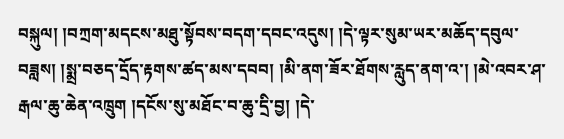བསྐུལ། །བཀྲག་མདངས་མཐུ་སྟོབས་བདག་དབང་འདུས། །དེ་ལྟར་སུམ་ཡར་མཆོད་དབུལ་བཟླས། །སྨྲ་བཅད་དྲོད་རྟགས་ཚད་མས་དབབ། །མི་ནག་ཟོར་ཐོགས་རླུད་ནག་འ་། །མེ་འབར་ཤ་རྒལ་ཆུ་ཆེན་འཁྲུག །དངོས་སུ་མཐོང་བ་ཆུ་དྲི་བྱ། །དེ་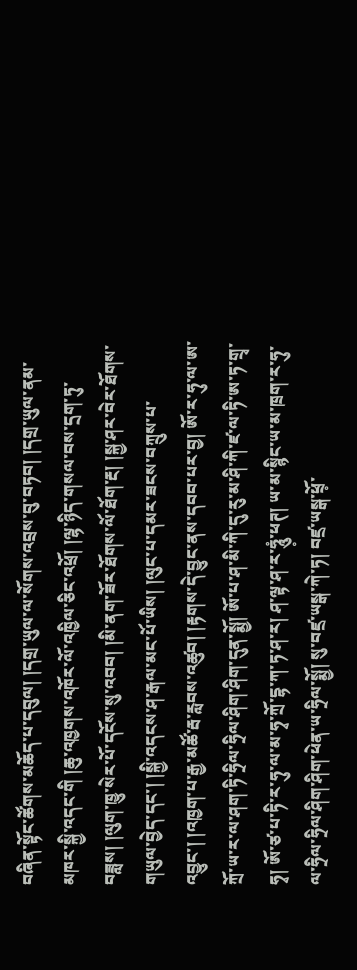བཞིན་སྟོང་ཚོགས་མཆོད་པ་དབུལ། །དགྲ་ཡུལ་ལ་སོགས་འབྲས་བུ་བཏབ། །དགྲ་ཡུལ་ནམ་མཁར་སྐྱི་འདང་གི །ཆུ་འཁྱགས་འཁོར་ལོ་འཁྱིལ་ཅིང་འཕྲོ། །ལྷ་ཉིད་གསལ་བས་དྲག་ཏུ་བཟླས། །ལུག་ཁྱུ་སེར་པོ་དངོས་སུ་འབབ། །མི་ནག་ཟོར་ཐོགས་ལོ་ཐོག་རྔ། །སྐྱ་ཤར་བེར་ཐོགས་གཡུལ་བྱེད་དང་། །སྐྱི་འདངས་ཤ་རྒལ་མང་པོ་ཡིས། །ལུང་པ་དམར་ཟངས་བཀྲུས་པ་འབྱུང་། །འཁྱག་པ་རྒྱ་མཚོ་རྦ་རླབས་འཚུབ། །རྟགས་དེ་བྱུང་ནས་དབབ་པར་བྱ། ཨོ་ར་ཧུ་ལ་ཨ་ཀྲོ་ཡ་ར་ལ་ཤག་ཏི་ཧྲིལ་ཧྲིལ་ཤིག་ཤིག་དུན་སྨྱོ། ཨོ་པ་ཤ་མི་ཀི་དུ་རུ་མ་ཤི་ཀི་ཛ་ལ་ཏི་ཨ་ཏ་གྲྭ་ཧྭ། ཨོ་ཙ་པ་ཏི་ར་ཧུ་ལ་མ་ཧྭ་ཀྲོ་དྷ་ཀ་ཏ་ཤ་ར། ཤ་ལྟ་ཤ་ར་ཧཱུཾ༷་ཕཊ། ཡ་མ་སྙིང་ཡ་མ་ཁྲག་ར་ཧུ་ལ་ཧྲིལ་ཧྲིལ་ཤིག་ཤིག་ཕེན་ཡ་ཧྲིལ་སྨྱོ། སུ་བཛྲ་ཡསྒ་ཀེ་ཏ། བཛྲ་ཡསྒ་ཕྲོ༷་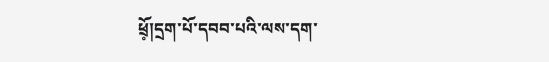ཕྲོ༷།དྲག་པོ་དབབ་པའི་ལས་དག་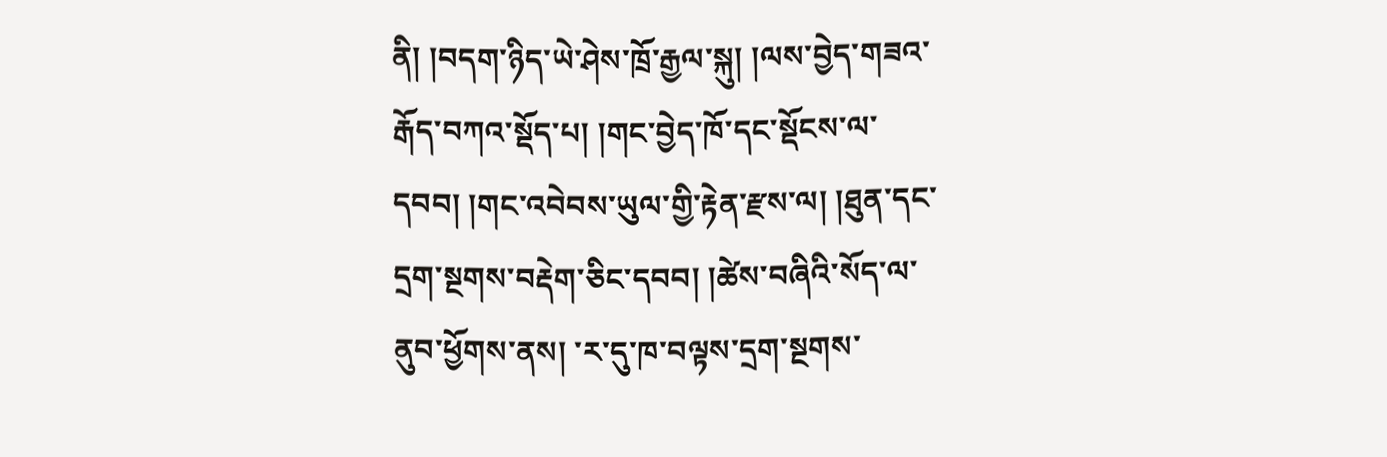ནི། །བདག་ཉིད་ཡེ་ཤེས་ཁྲོ་རྒྱལ་སྐུ། །ལས་བྱེད་གཟའ་རྒོད་བཀའ་སྡོད་པ། །གང་བྱེད་ཁོ་དང་སྡོངས་ལ་དབབ། །གང་འབེབས་ཡུལ་གྱི་རྟེན་རྫས་ལ། །ཐུན་དང་དྲག་སྔགས་བརྡེག་ཅིང་དབབ། །ཚེས་བཞིའི་སོད་ལ་ནུབ་ཕྱོགས་ནས། ་ར་དུ་ཁ་བལྟས་དྲག་སྔགས་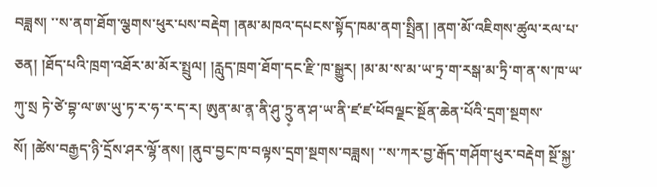བཟླས། ་་ས་ནག་ཐོག་ལྕགས་ཕུར་པས་བརྡེག །ནམ་མཁའ་དཔངས་སྟོད་ཁམ་ནག་སྤྲིན། །ནག་མོ་འཇིགས་ཚུལ་རལ་པ་ཅན། །ཐོད་པའི་ཁྲག་འཐོར་མ་མོར་སྤྲུལ། །རླུད་ཁྲག་ཐོག་དང་རྫི་ཁ་སྒྱུར། །མ་མ་ས་མ་ཡ་ཏྲ་ག་རསྒ་མ་ཏྲི་ག་ན་ས་ཁ་ཡ་ཀུ་སྲ ཏེ་ཙེ་བྷ་ལ་ཨ་ཡུ་ཏ་ར་ཧ་ར་ད་ར། ཨུན་མ་ན༷་ནི་ཤུ་ཏྲུ༷་ན་ཤ་ཡ་ནི་ཛ་ཛ་ཕོབལྗང་སྔོན་ཆེན་པོའི་དྲག་སྔགས་སོ། །ཚེས་བརྒྱད་ཉི་དྲོས་ཤར་ལྷོ་ནས། །ནུབ་བྱང་ཁ་བལྟས་དྲག་སྔགས་བཟླས། ་་ས་ཀར་བྱ་རྒོད་གཤོག་ཕུར་བརྡེག སྔོ་སྐྱ་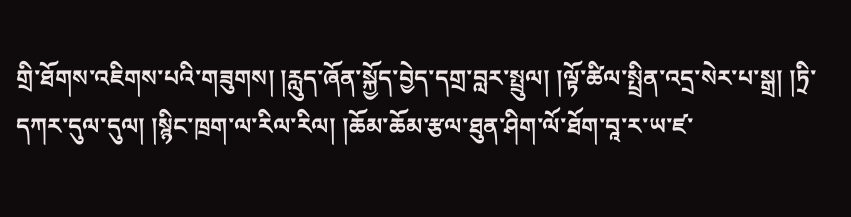གྲི་ཐོགས་འཇིགས་པའི་གཟུགས། །རླུད་ཞོན་སྐྱོད་བྱེད་དགྲ་བླར་སྤྲུལ། །ལྟོ་ཚིལ་སྤྲིན་འདྲ་སེར་པ་སྒྲ། །ཏྲི་དཀར་དུལ་དུལ། །སྙིང་ཁྲག་ལ་རིལ་རིལ། །ཆོམ་ཆོམ་རྩལ་ཐུན་ཤིག་ལོ་ཐོག་བཱ་ར་ཡ་ཛ་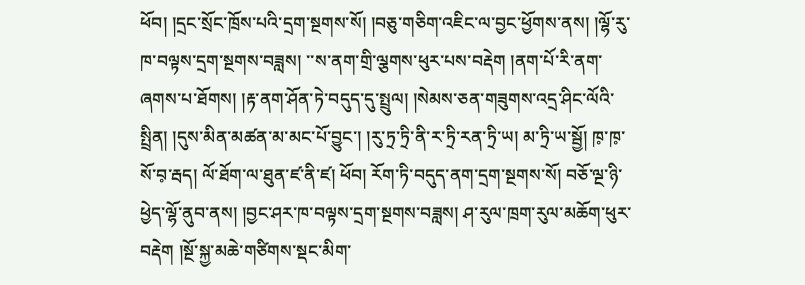ཕོབ། །དྲང་སྲོང་ཁྲོས་པའི་དྲག་སྔགས་སོ། །བཅུ་གཅིག་འཇིང་ལ་བྱང་ཕྱོགས་ནས། །ལྷོ་རུ་ཁ་བལྟས་དྲག་སྔགས་བཟླས། ་་ས་ནག་གྲི་ལྕགས་ཕུར་པས་བརྡེག །ནག་པོ་རི་ནག་ཞགས་པ་ཐོགས། །རྟ་ནག་ཤོན་ཏེ་བདུད་དུ་སྤྲུལ། །སེམས་ཅན་གཟུགས་འདྲ་ཤིང་ལོའི་སྤྲིན། །དུས་མིན་མཚན་མ་མང་པོ་བྱུང་། །རུ་ཏྲ་ཏྲི་ནི་ར་ཏྲི་རན་ཏྲི་ཡ། མ་ཏྲི་ཡ་སྦྱོ། ཁ༷་ཁ༷་སོ་བ༷་རྦད། ལོ་ཐོག་ལ་ཐུན་ཛ་ནི་ཛ། ཕོབ། རོག་ཏི་བདུད་ནག་དྲག་སྔགས་སོ། བཅོ་ལྔ་ཉི་ཕྱེད་ལྷོ་ནུབ་ནས། །བྱང་ཤར་ཁ་བལྟས་དྲག་སྔགས་བཟླས། ཤ་རུལ་ཁྲག་རུལ་མཆོག་ཕུར་བརྡེག །སྔོ་སྐྱ་མཆེ་གཙིགས་སྡང་མིག་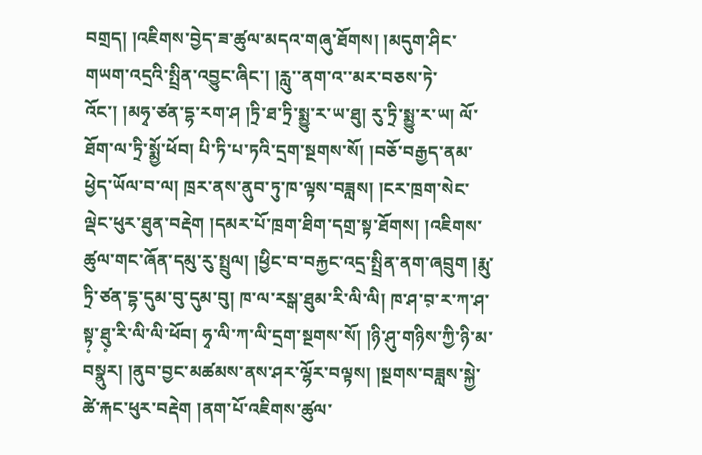བགྲད། །འཇིགས་བྱེད་ཟ་ཚུལ་མདའ་གཞུ་ཐོགས། །མདུག་ཤིང་གཡག་འདྲའི་སྤྲིན་འབྱུང་ཞིང་། །རླུ་་ནག་འ་་མར་བཅས་ཏེ་འོང་། །མཧྭ་ཙན་དྷ་རག་ཤ །ཏྲི་ཐ་ཏྲི་སྨྱུ་ར་ཡ་ཐུ། རུ་ཏྲི་སྨྱུ་ར་ཡ། ལོ་ཐོག་ལ་ཏྲི་སྨྱོ་ཕོབ། པི་ཏི་པ་ཏའི་དྲག་སྔགས་སོ། །བཅོ་བརྒྱད་ནམ་ཕྱེད་ཡོལ་བ་ལ། ཁྲར་ནས་ནུབ་ཏུ་ཁ་ལྟས་བཟླས། །ངར་ཁྲག་སེང་ལྡེང་ཕུར་ཐུན་བརྡེག །དམར་པོ་ཁྲག་ཐིག་དགྲ་སྟ་ཐོགས། །འཇིགས་ཚུལ་གང་ཞོན་དམུ་རུ་སྤྲུལ། །ཕྱིང་བ་བརྐྱང་འདྲ་སྤྲིན་ནག་ཞབྲུག །རྨུ་ཏྲི་ཙན་དྷ་དུམ་བུ་དུམ་བུ། ཁ་ལ་རསྒ་ཐུམ་རི་ལི་ལི། ཁ་ཤ་བ༷་ར་ཀ་ཤ་སྟ༷་ཐུ༷་རི་ལི་ལི་ཕོབ། ཧྭ་ལི་ཀ་ལི་དྲག་སྔགས་སོ། །ཉི་ཤུ་གཉིས་ཀྱི་ཉི་མ་བསྣུར། །ནུབ་བྱང་མཚམས་ནས་ཤར་ལྷོར་བལྟས། །སྔགས་བཟླས་སྐྱེ་ཚེ་རྐང་ཕུར་བརྡེག །ནག་པོ་འཇིགས་ཚུལ་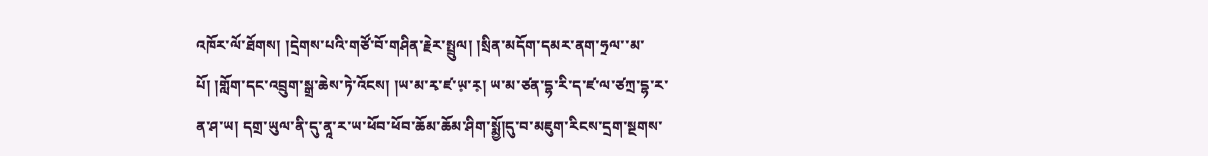འཁོར་ལོ་ཐོགས། །དྲེགས་པའི་གཙོ་བོ་གཤིན་རྗེར་སྤྲུལ། །སྲིན་མདོག་དམར་ནག་ཧྲལ་་མ་པོ། །གློག་དང་འབྲུག་སྒྲ་ཆེས་ཏེ་འོངས། །ཡ་མ་རྭ་ཛ་ཡ༷་ར༷། ཡ་མ་ཙན་དྷ་རི་ད་ཛ་ལ་ཙཀྲ་དྷ་ར་ན་ཤ་ཡ། དགྲ་ཡུལ་ནི་དུ་ནཱ་ར་ཡ་ཕོབ་ཕོབ་ཆོམ་ཆོམ་ཤིག་སྨྱོ།དུ་བ་མཇུག་རིངས་དྲག་སྔགས་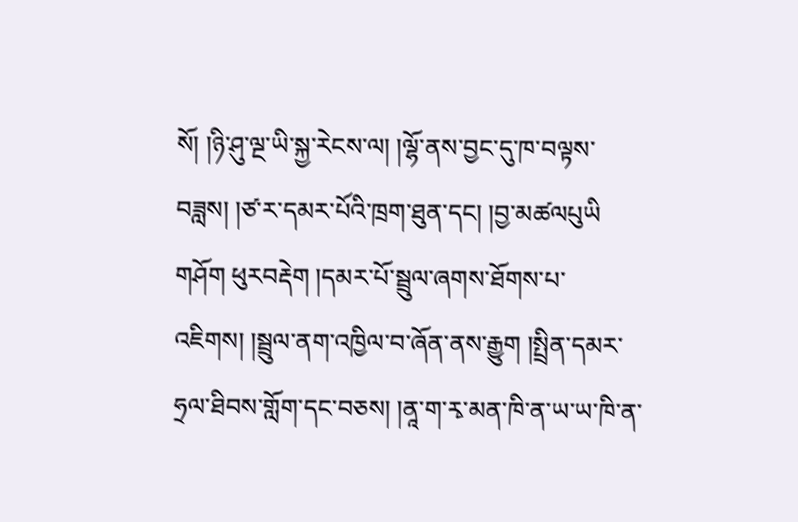སོ། །ཉི་ཤུ་ལྔ་ཡི་སྐྱ་རེངས་ལ། །ལྷོ་ནས་བྱང་དུ་ཁ་བལྟས་བཟླས། །ཙ་ར་དམར་པོའི་ཁྲག་ཐུན་དང། །བྱ་མཚལཔུཡི གཤོག ཕུརབརྡེག །དམར་པོ་སྦྲུལ་ཞགས་ཐོགས་པ་འཇིགས། །སྦྲུལ་ནག་འཁྱིལ་བ་ཞོན་ནས་རྒྱུག །སྤྲིན་དམར་ཧྲལ་ཐིབས་གློག་དང་བཅས། །ནཱ་ག་རྭ་མན་ཁི་ན་ཡ་ཡ་ཁི་ན་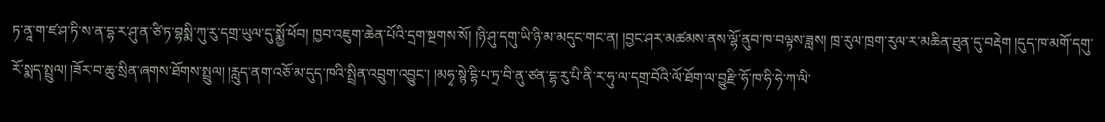ཏ་ནཱ་ག་ཛ་ཤ་ཏི་ས་ན་དྷ་ར་ཤུ་ན་ཙི་ཏ་བྷསྨི་ཀུ་རུ་དགྲ་ཡུལ་དུ་སྨྱོ་ཕོབ། ཁྱབ་འཇུག་ཆེན་པོའི་དྲག་སྔགས་སོ། །ཉི་ཤུ་དགུ་ཡི་ཉི་མ་མདུང་གང་ན། །བྱང་ཤར་མཚམས་ནས་ལྷོ་ནུབ་ཁ་བལྟས་ཟླས། ཁྲ་རུལ་ཁྲག་རུལ་ར་མཆིན་ཐུན་དུ་བརྡེག །དུད་ཁ་མགོ་དགུ་རོ་སྨད་སྤྲུལ། །ཟོར་བ་ཆུ་སྲིན་ཞགས་ཐོགས་སྤྲུལ། །རླུད་ནག་འཅོ་མ་དུད་ཁའི་སྤྲིན་འབྲུག་འབྱུང་། །མཧྭ་སྙེ་དྷི་པ་ཏྲ་བི་ནུ་ཙན་དྷ་རུ་པི་ནི་ར་ཧུ་ལ་དགྲ་བོའི་ལོ་ཐོག་ལ་བྱུརྫི་ཧོ་ཁ་ཧི་ཧེ་ཀ་ལི་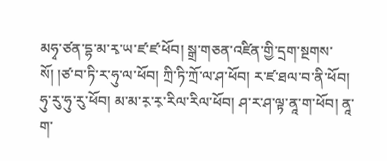མཧྭ་ཙན་དྷ་མ་རྭ་ཡ་ཛ་ཛ་ཕོབ། སྒྲ་གཅན་འཛིན་གྱི་དྲག་སྔགས་སོ། །ཙ་བ་ཏི་ར་ཧུ་ལ་ཕོབ། ཀྲི་ཏི་ཀྲོ་ལ་ཤ་ཕོབ། ར་ཛ་ཐལ་བ་ནི་ཕོབ། ཧུ་རུ་ཧུ་རུ་ཕོབ། མ་མ་ར༷་ར༷་རིལ་རིལ་ཕོབ། ཤ་ར་ཤ་ལྟ་ནཱ་ག་ཕོབ། ནཱ་ག་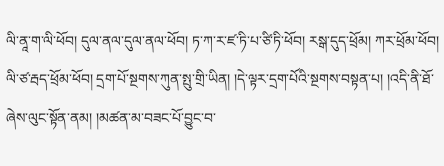ལི་ནཱ་ག་ལི་ཕོབ། དུལ་ནལ་དུལ་ནལ་ཕོབ། ཏ་ཀ་ར་ཛ་ཏི་པ་ཙི་ཏི་ཕོབ། རསྒ་དུད་ཕྲོམ། ཀར་ཕྲོམ་ཕོབ། ལི་ཙ་རྦད་ཕྲོམ་ཕོབ། དྲག་པོ་སྔགས་ཀུན་སྤུ་གྲི་ཡིན། །དེ་ལྟར་དྲག་པོའི་སྔགས་བསྟན་པ། །འདི་ནི་ཐོ་ཞེས་ལུང་སྟོན་ནམ། །མཚན་མ་བཟང་པོ་བྱུང་བ་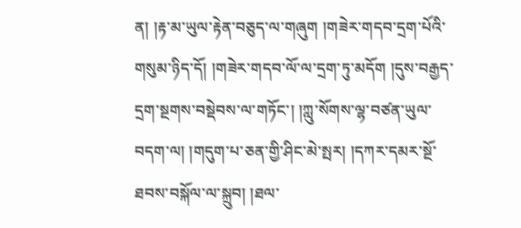ན། །རྟ་མ་ཡུལ་རྟེན་བཅུད་ལ་གཞུག །གཟེར་གདབ་དྲག་པོའི་གསུམ་ཉིད་དོ། །གཟེར་གདབ་ལོ་ལ་དྲག་ཏུ་མདོག །དུས་བརྒྱད་དྲག་སྔགས་བསྡེབས་ལ་གཏོང་། །ཀླུ་སོགས་ལྷ་བཙན་ཡུལ་བདག་ལ། །གདུག་པ་ཅན་གྱི་ཤིང་མེ་སྤར། །དཀར་དམར་སྔོ་ཐབས་བསྐོལ་ལ་སྐྲུབ། །ཐལ་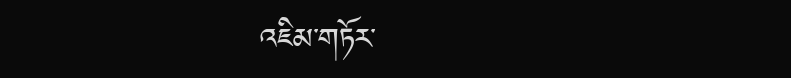འཇིམ་གཏོར་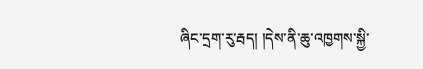ཞིང་དྲག་རུ་རྦད། །དེས་ནི་ཆུ་འཁྱགས་སྐྱི་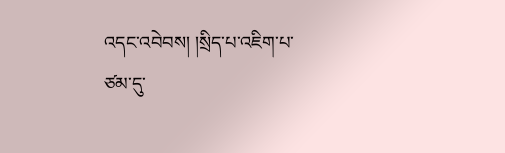འདང་འབེབས། །སྲིད་པ་འཇིག་པ་ཙམ་དུ་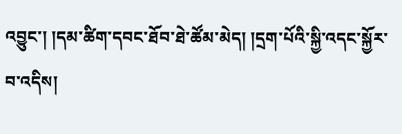འབྱུང་། །དམ་ཚིག་དབང་ཐོབ་ཐེ་ཚོམ་མེད། །དྲག་པོའི་སྐྱི་འདང་སྐྱོར་བ་འདིས།